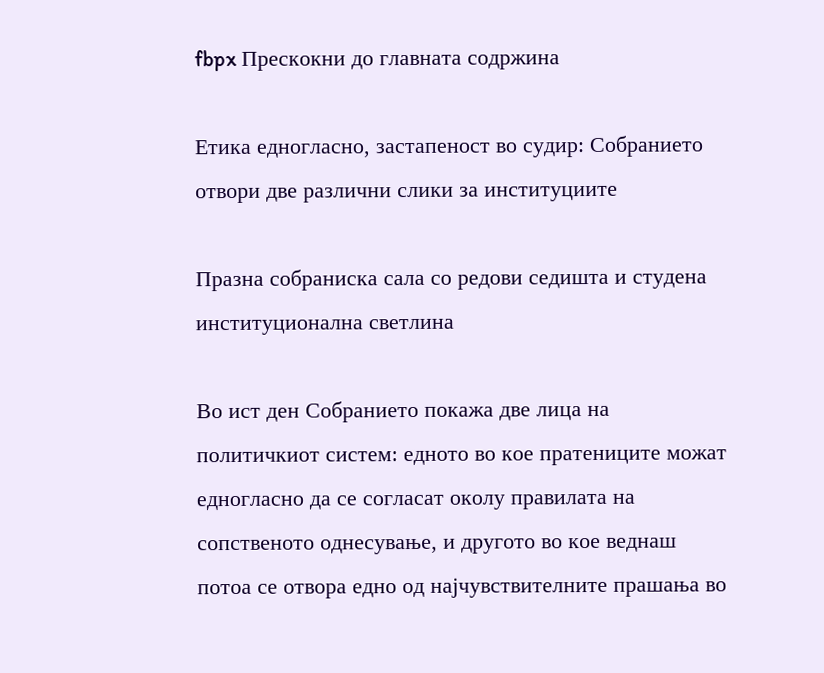fbpx Прескокни до главната содржина

Етика едногласно, застапеност во судир: Собранието отвори две различни слики за институциите

Празна собраниска сала со редови седишта и студена институционална светлина

Во ист ден Собранието покажа две лица на политичкиот систем: едното во кое пратениците можат едногласно да се согласат околу правилата на сопственото однесување, и другото во кое веднаш потоа се отвора едно од најчувствителните прашања во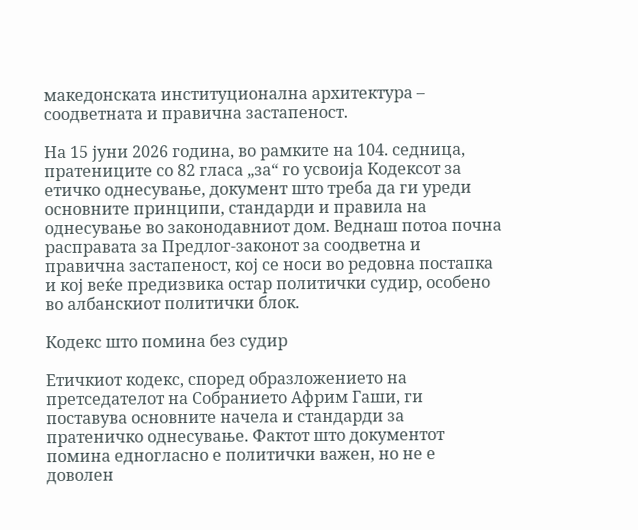македонската институционална архитектура – соодветната и правична застапеност.

На 15 јуни 2026 година, во рамките на 104. седница, пратениците со 82 гласа „за“ го усвоија Кодексот за етичко однесување, документ што треба да ги уреди основните принципи, стандарди и правила на однесување во законодавниот дом. Веднаш потоа почна расправата за Предлог-законот за соодветна и правична застапеност, кој се носи во редовна постапка и кој веќе предизвика остар политички судир, особено во албанскиот политички блок.

Кодекс што помина без судир

Етичкиот кодекс, според образложението на претседателот на Собранието Африм Гаши, ги поставува основните начела и стандарди за пратеничко однесување. Фактот што документот помина едногласно е политички важен, но не е доволен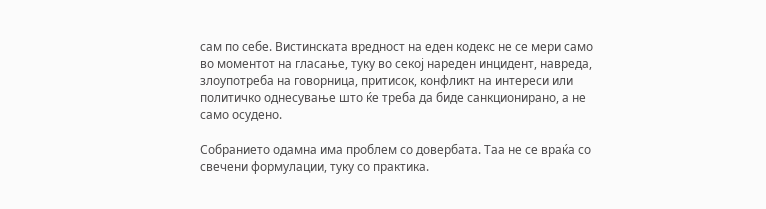сам по себе. Вистинската вредност на еден кодекс не се мери само во моментот на гласање, туку во секој нареден инцидент, навреда, злоупотреба на говорница, притисок, конфликт на интереси или политичко однесување што ќе треба да биде санкционирано, а не само осудено.

Собранието одамна има проблем со довербата. Таа не се враќа со свечени формулации, туку со практика.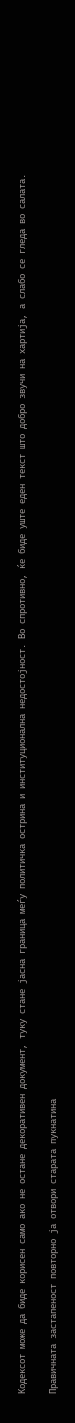Кодексот може да биде корисен само ако не остане декоративен документ, туку стане јасна граница меѓу политичка острина и институционална недостојност. Во спротивно, ќе биде уште еден текст што добро звучи на хартија, а слабо се гледа во салата.

Правичната застапеност повторно ја отвори старата пукнатина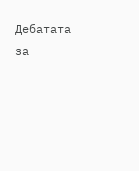Дебатата за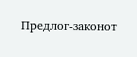Предлог-законот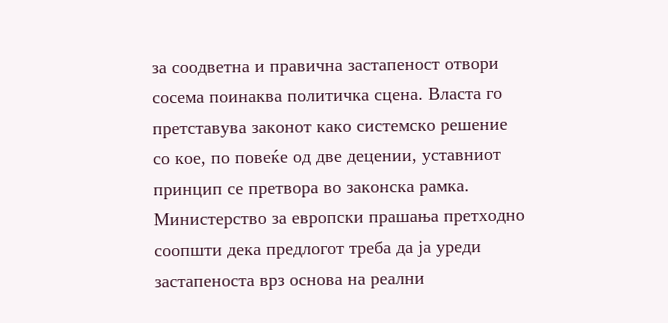за соодветна и правична застапеност отвори сосема поинаква политичка сцена. Власта го претставува законот како системско решение со кое, по повеќе од две децении, уставниот принцип се претвора во законска рамка. Министерство за европски прашања претходно соопшти дека предлогот треба да ја уреди застапеноста врз основа на реални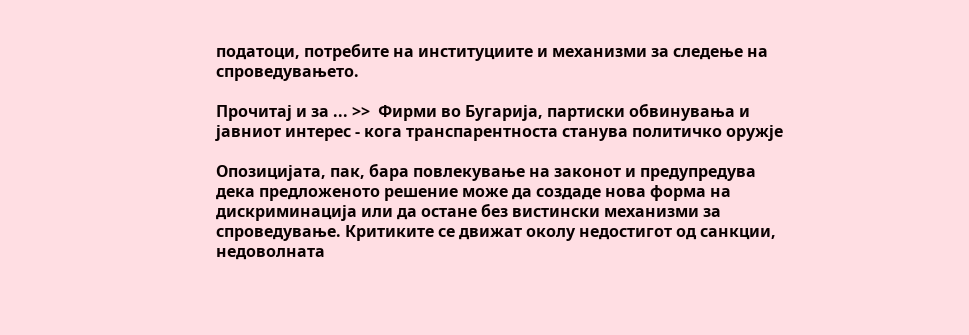податоци, потребите на институциите и механизми за следење на спроведувањето.

Прочитај и за ... >>  Фирми во Бугарија, партиски обвинувања и јавниот интерес - кога транспарентноста станува политичко оружје

Опозицијата, пак, бара повлекување на законот и предупредува дека предложеното решение може да создаде нова форма на дискриминација или да остане без вистински механизми за спроведување. Критиките се движат околу недостигот од санкции, недоволната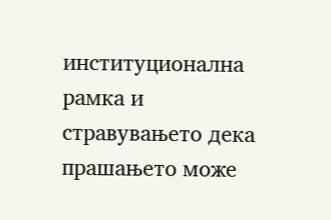институционална рамка и стравувањето дека прашањето може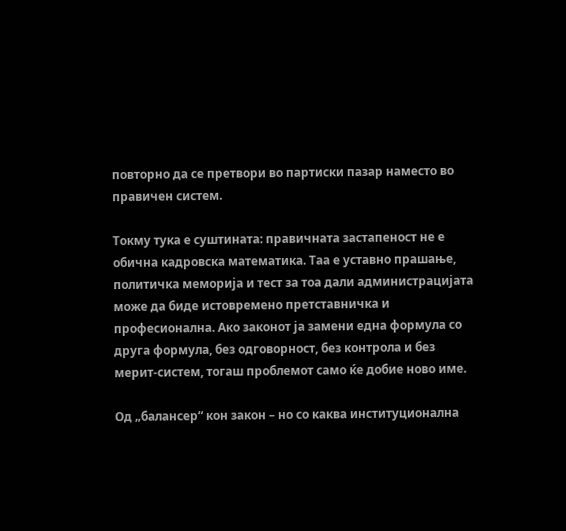повторно да се претвори во партиски пазар наместо во правичен систем.

Токму тука е суштината: правичната застапеност не е обична кадровска математика. Таа е уставно прашање, политичка меморија и тест за тоа дали администрацијата може да биде истовремено претставничка и професионална. Ако законот ја замени една формула со друга формула, без одговорност, без контрола и без мерит-систем, тогаш проблемот само ќе добие ново име.

Од „балансер“ кон закон – но со каква институционална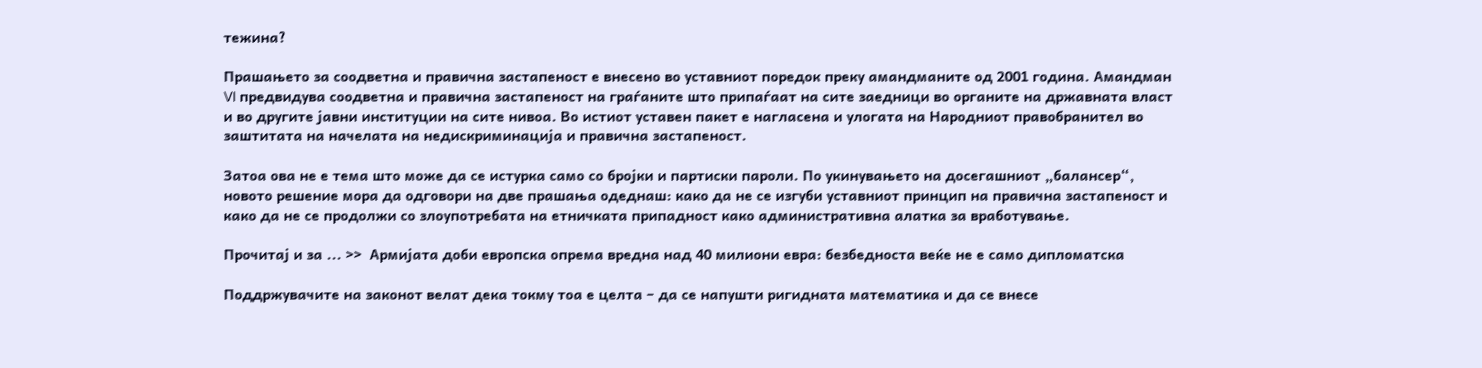тежина?

Прашањето за соодветна и правична застапеност е внесено во уставниот поредок преку амандманите од 2001 година. Амандман VI предвидува соодветна и правична застапеност на граѓаните што припаѓаат на сите заедници во органите на државната власт и во другите јавни институции на сите нивоа. Во истиот уставен пакет е нагласена и улогата на Народниот правобранител во заштитата на начелата на недискриминација и правична застапеност.

Затоа ова не е тема што може да се истурка само со бројки и партиски пароли. По укинувањето на досегашниот „балансер“, новото решение мора да одговори на две прашања одеднаш: како да не се изгуби уставниот принцип на правична застапеност и како да не се продолжи со злоупотребата на етничката припадност како административна алатка за вработување.

Прочитај и за ... >>  Армијата доби европска опрема вредна над 40 милиони евра: безбедноста веќе не е само дипломатска

Поддржувачите на законот велат дека токму тоа е целта – да се напушти ригидната математика и да се внесе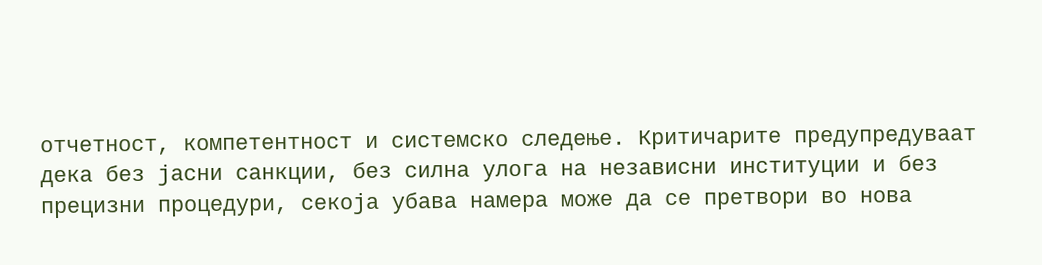отчетност, компетентност и системско следење. Критичарите предупредуваат дека без јасни санкции, без силна улога на независни институции и без прецизни процедури, секоја убава намера може да се претвори во нова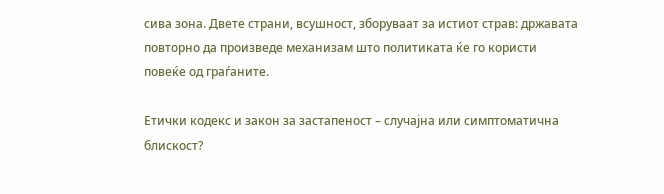сива зона. Двете страни, всушност, зборуваат за истиот страв: државата повторно да произведе механизам што политиката ќе го користи повеќе од граѓаните.

Етички кодекс и закон за застапеност – случајна или симптоматична блискост?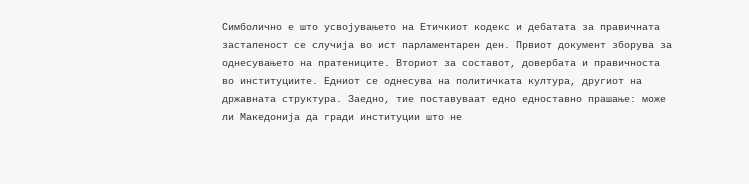Симболично е што усвојувањето на Етичкиот кодекс и дебатата за правичната застапеност се случија во ист парламентарен ден. Првиот документ зборува за однесувањето на пратениците. Вториот за составот, довербата и правичноста во институциите. Едниот се однесува на политичката култура, другиот на државната структура. Заедно, тие поставуваат едно едноставно прашање: може ли Македонија да гради институции што не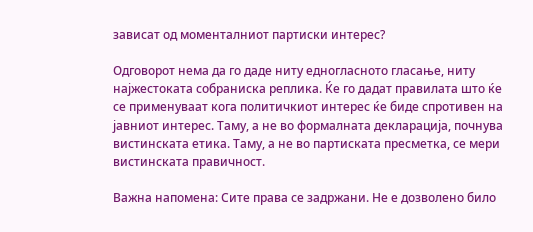зависат од моменталниот партиски интерес?

Одговорот нема да го даде ниту едногласното гласање, ниту најжестоката собраниска реплика. Ќе го дадат правилата што ќе се применуваат кога политичкиот интерес ќе биде спротивен на јавниот интерес. Таму, а не во формалната декларација, почнува вистинската етика. Таму, а не во партиската пресметка, се мери вистинската правичност.

Важна напомена: Сите права се задржани. Не е дозволено било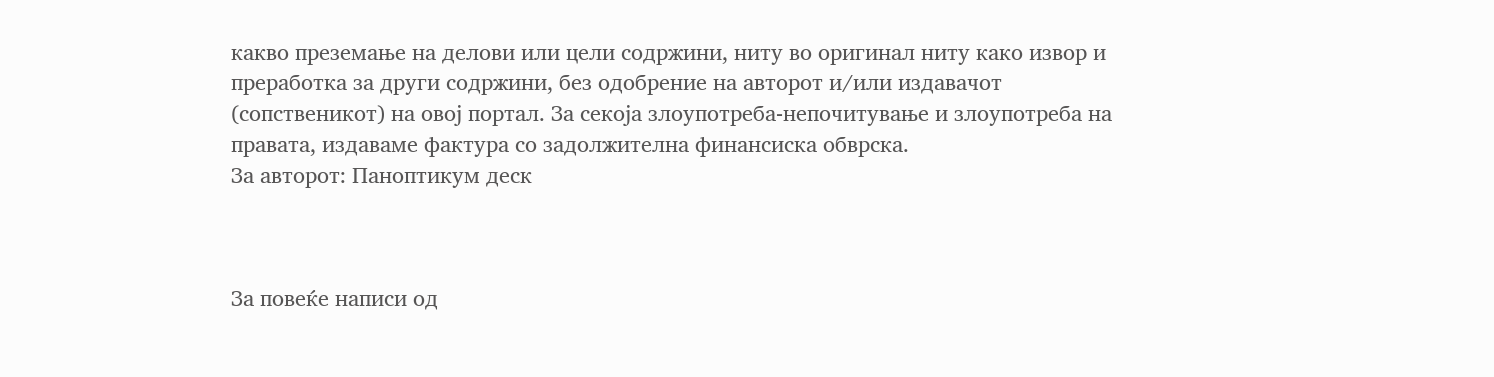какво преземање на делови или цели содржини, ниту во оригинал ниту како извор и преработка за други содржини, без одобрение на авторот и/или издавачот (сопственикот) на овој портал. За секоја злоупотреба-непочитување и злоупотреба на правата, издаваме фактура со задолжителна финансиска обврска.
За авторот: Паноптикум деск



За повеќе написи од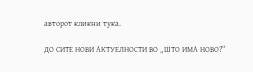авторот кликни тука.

ДО СИТЕ НОВИ АКТУЕЛНОСТИ ВО „ШТО ИМА НОВО?“